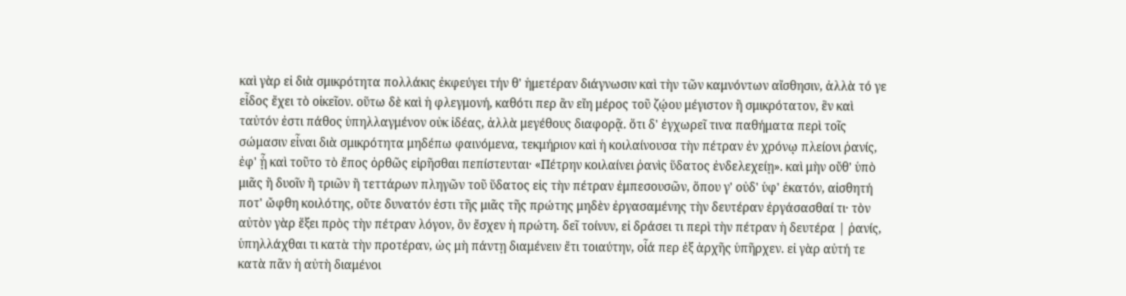καὶ γὰρ εἰ διὰ σμικρότητα πολλάκις ἐκφεύγει τήν θ' ἡμετέραν διάγνωσιν καὶ τὴν τῶν καμνόντων αἴσθησιν, ἀλλὰ τό γε εἶδος ἔχει τὸ οἰκεῖον. οὕτω δὲ καὶ ἡ φλεγμονή, καθότι περ ἂν εἴη μέρος τοῦ ζῴου μέγιστον ἢ σμικρότατον, ἓν καὶ ταὐτόν ἐστι πάθος ὑπηλλαγμένον οὐκ ἰδέας, ἀλλὰ μεγέθους διαφορᾷ. ὅτι δ' ἐγχωρεῖ τινα παθήματα περὶ τοῖς σώμασιν εἶναι διὰ σμικρότητα μηδέπω φαινόμενα, τεκμήριον καὶ ἡ κοιλαίνουσα τὴν πέτραν ἐν χρόνῳ πλείονι ῥανίς, ἐφ' ᾗ καὶ τοῦτο τὸ ἔπος ὀρθῶς εἰρῆσθαι πεπίστευται· «Πέτρην κοιλαίνει ῥανὶς ὕδατος ἐνδελεχείῃ». καὶ μὴν οὔθ' ὑπὸ μιᾶς ἢ δυοῖν ἢ τριῶν ἢ τεττάρων πληγῶν τοῦ ὕδατος εἰς τὴν πέτραν ἐμπεσουσῶν, ὅπου γ' οὐδ' ὑφ' ἑκατόν, αἰσθητή ποτ' ὤφθη κοιλότης, οὔτε δυνατόν ἐστι τῆς μιᾶς τῆς πρώτης μηδὲν ἐργασαμένης τὴν δευτέραν ἐργάσασθαί τι· τὸν αὐτὸν γὰρ ἕξει πρὸς τὴν πέτραν λόγον, ὃν ἔσχεν ἡ πρώτη. δεῖ τοίνυν, εἰ δράσει τι περὶ τὴν πέτραν ἡ δευτέρα | ῥανίς, ὑπηλλάχθαι τι κατὰ τὴν προτέραν, ὡς μὴ πάντῃ διαμένειν ἔτι τοιαύτην, οἷά περ ἐξ ἀρχῆς ὑπῆρχεν. εἰ γὰρ αὐτή τε κατὰ πᾶν ἡ αὐτὴ διαμένοι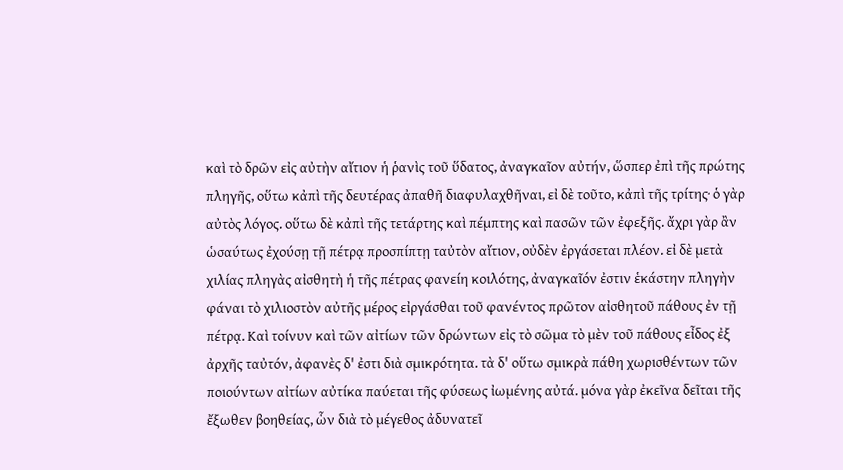καὶ τὸ δρῶν εἰς αὐτὴν αἴτιον ἡ ῥανὶς τοῦ ὕδατος, ἀναγκαῖον αὐτήν, ὥσπερ ἐπὶ τῆς πρώτης πληγῆς, οὕτω κἀπὶ τῆς δευτέρας ἀπαθῆ διαφυλαχθῆναι, εἰ δὲ τοῦτο, κἀπὶ τῆς τρίτης· ὁ γὰρ αὐτὸς λόγος. οὕτω δὲ κἀπὶ τῆς τετάρτης καὶ πέμπτης καὶ πασῶν τῶν ἐφεξῆς. ἄχρι γὰρ ἂν ὡσαύτως ἐχούσῃ τῇ πέτρᾳ προσπίπτῃ ταὐτὸν αἴτιον, οὐδὲν ἐργάσεται πλέον. εἰ δὲ μετὰ χιλίας πληγὰς αἰσθητὴ ἡ τῆς πέτρας φανείη κοιλότης, ἀναγκαῖόν ἐστιν ἑκάστην πληγὴν φάναι τὸ χιλιοστὸν αὐτῆς μέρος εἰργάσθαι τοῦ φανέντος πρῶτον αἰσθητοῦ πάθους ἐν τῇ πέτρᾳ. Καὶ τοίνυν καὶ τῶν αἰτίων τῶν δρώντων εἰς τὸ σῶμα τὸ μὲν τοῦ πάθους εἶδος ἐξ ἀρχῆς ταὐτόν, ἀφανὲς δ' ἐστι διὰ σμικρότητα. τὰ δ' οὕτω σμικρὰ πάθη χωρισθέντων τῶν ποιούντων αἰτίων αὐτίκα παύεται τῆς φύσεως ἰωμένης αὐτά. μόνα γὰρ ἐκεῖνα δεῖται τῆς ἔξωθεν βοηθείας, ὧν διὰ τὸ μέγεθος ἀδυνατεῖ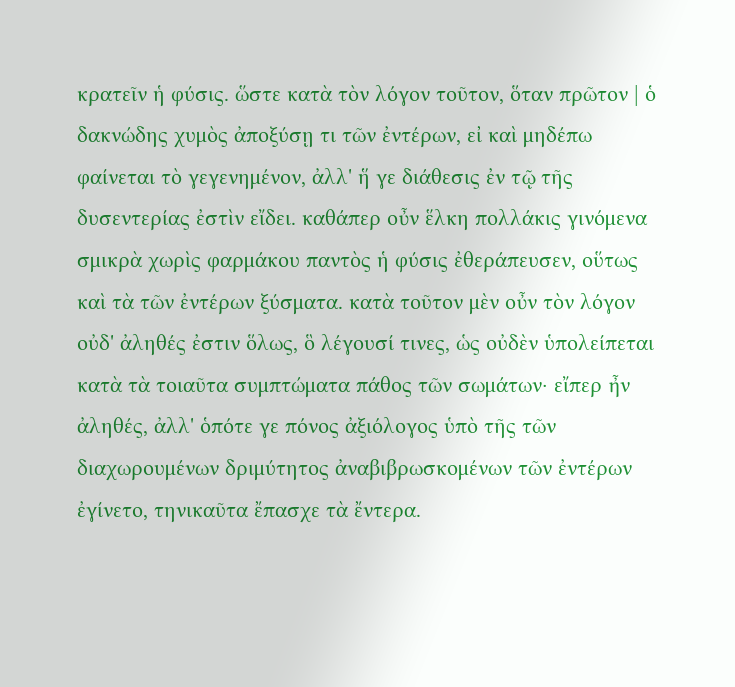κρατεῖν ἡ φύσις. ὥστε κατὰ τὸν λόγον τοῦτον, ὅταν πρῶτον | ὁ δακνώδης χυμὸς ἀποξύσῃ τι τῶν ἐντέρων, εἰ καὶ μηδέπω φαίνεται τὸ γεγενημένον, ἀλλ' ἥ γε διάθεσις ἐν τῷ τῆς δυσεντερίας ἐστὶν εἴδει. καθάπερ οὖν ἕλκη πολλάκις γινόμενα σμικρὰ χωρὶς φαρμάκου παντὸς ἡ φύσις ἐθεράπευσεν, οὕτως καὶ τὰ τῶν ἐντέρων ξύσματα. κατὰ τοῦτον μὲν οὖν τὸν λόγον οὐδ' ἀληθές ἐστιν ὅλως, ὃ λέγουσί τινες, ὡς οὐδὲν ὑπολείπεται κατὰ τὰ τοιαῦτα συμπτώματα πάθος τῶν σωμάτων· εἴπερ ἦν ἀληθές, ἀλλ' ὁπότε γε πόνος ἀξιόλογος ὑπὸ τῆς τῶν διαχωρουμένων δριμύτητος ἀναβιβρωσκομένων τῶν ἐντέρων ἐγίνετο, τηνικαῦτα ἔπασχε τὰ ἔντερα.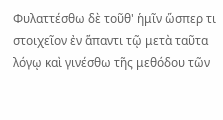Φυλαττέσθω δὲ τοῦθ' ἡμῖν ὥσπερ τι στοιχεῖον ἐν ἅπαντι τῷ μετὰ ταῦτα λόγῳ καὶ γινέσθω τῆς μεθόδου τῶν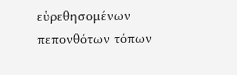εὑρεθησομένων πεπονθότων τόπων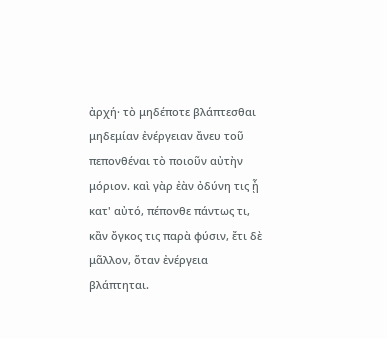ἀρχή· τὸ μηδέποτε βλάπτεσθαι μηδεμίαν ἐνέργειαν ἄνευ τοῦ πεπονθέναι τὸ ποιοῦν αὐτὴν μόριον. καὶ γὰρ ἐὰν ὀδύνη τις ᾖ κατ' αὐτό, πέπονθε πάντως τι, κἂν ὄγκος τις παρὰ φύσιν, ἔτι δὲ μᾶλλον, ὅταν ἐνέργεια βλάπτηται.